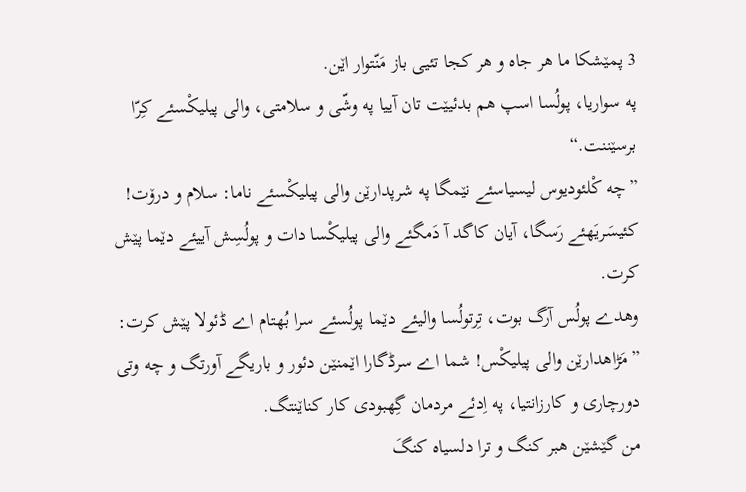3 پمێشکا ما هر جاه و هر کجا تئیی باز مَنّتوار اێن.
په سواریا، پولُسا اسپ هم بدئیێت تان آییا په وشّی و سلامتی، والی پیلیکْسئے کِرّا برسێننت.“
”چه کْلئودیوس لیسیاسئے نێمگا په شرپدارێن والی پیلیکْسئے ناما: سلام و درۆت!
کئیسَریَهئے رَسگا، آیان کاگد آ دَمگئے والی پیلیکْسا دات و پولُسِش آییئے دێما پێش کرت.
وهدے پولُس آرگ بوت، تِرتولُسا والیئے دێما پولُسئے سرا بُهتام اے ڈئولا پێش کرت: ”مَڑاهدارێن والی پیلیکْس! شما اے سرڈگارا اێمنێن دئور و باریگے آورتگ و چه وتی دورچاری و کارزانتیا، په اِدئے مردمان گِهبودی کار کناێنتگ.
من گێشێن هبر کنگ و ترا دلسیاه کنگَ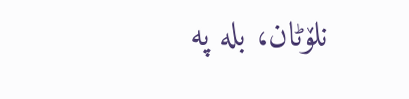نلۆٹان، بله په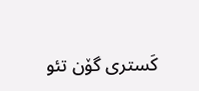کَستری گۆن تئو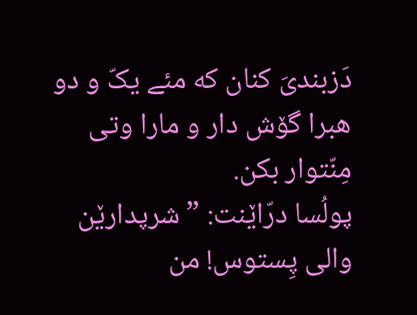دَزبندیَ کنان که مئے یکّ و دو هبرا گۆش دار و مارا وتی مِنّتوار بکن.
پولُسا درّاێنت: ”شرپدارێن والی پِستوس! من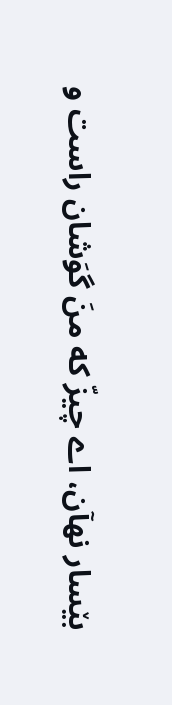بێسار نهآن، اے چیزّ که منَ گوَشان راست و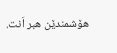هۆشمندێن هبر اَنت.